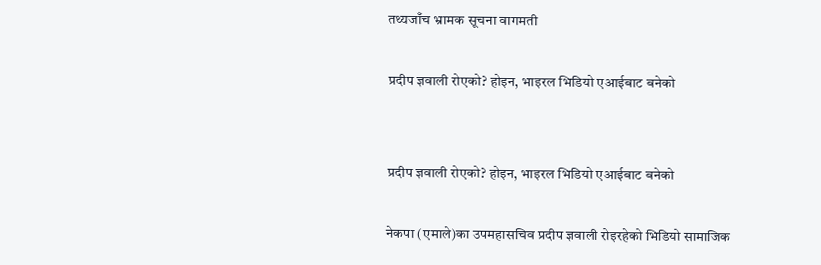तथ्यजाँच भ्रामक सूचना वागमती

प्रदीप ज्ञवाली रोएको? होइन, भाइरल भिडियो एआईबाट बनेको


प्रदीप ज्ञवाली रोएको? होइन, भाइरल भिडियो एआईबाट बनेको

नेकपा (एमाले)का उपमहासचिव प्रदीप ज्ञवाली रोइरहेको भिडियो सामाजिक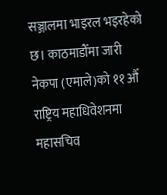सञ्जालमा भाइरल भइरहेको छ। काठमाडौँमा जारी नेकपा (एमाले)को ११ औँ राष्ट्रिय महाधिवेशनमा महासचिव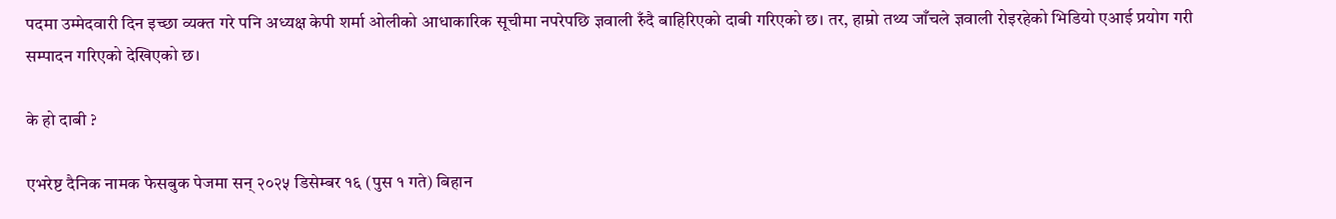पदमा उम्मेदवारी दिन इच्छा व्यक्त गरे पनि अध्यक्ष केपी शर्मा ओलीको आधाकारिक सूचीमा नपरेपछि ज्ञवाली रुँदै बाहिरिएको दाबी गरिएको छ। तर, हाम्रो तथ्य जाँचले ज्ञवाली रोइरहेको भिडियो एआई प्रयोग गरी सम्पादन गरिएको देखिएको छ।

के हो दाबी ?

एभरेष्ट दैनिक नामक फेसबुक पेजमा सन् २०२५ डिसेम्बर १६ (पुस १ गते) बिहान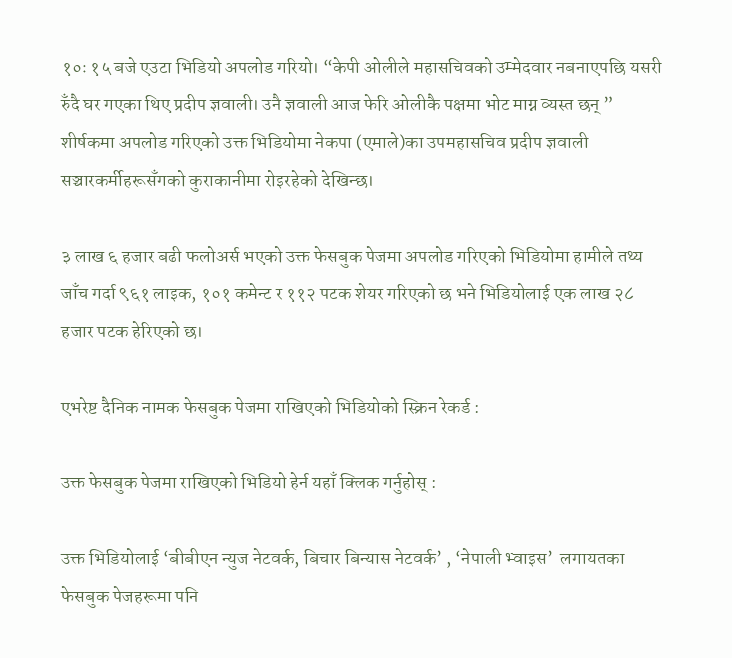१०ः १५ बजे एउटा भिडियो अपलोड गरियो। “केपी ओलीले महासचिवको उम्मेदवार नबनाएपछि यसरी रुँदै घर गएका थिए प्रदीप ज्ञवाली। उनै ज्ञवाली आज फेरि ओलीकै पक्षमा भोट माग्न व्यस्त छन् ” शीर्षकमा अपलोड गरिएको उक्त भिडियोमा नेकपा (एमाले)का उपमहासचिव प्रदीप ज्ञवाली सञ्चारकर्मीहरूसँगको कुराकानीमा रोइरहेको देखिन्छ।

३ लाख ६ हजार बढी फलोअर्स भएको उक्त फेसबुक पेजमा अपलोड गरिएको भिडियोमा हामीले तथ्य जाँच गर्दा ९६१ लाइक, १०१ कमेन्ट र ११२ पटक शेयर गरिएको छ भने भिडियोलाई एक लाख २८ हजार पटक हेरिएको छ।

एभरेष्ट दैनिक नामक फेसबुक पेजमा राखिएको भिडियोको स्क्रिन रेकर्ड :

उक्त फेसबुक पेजमा राखिएको भिडियो हेर्न यहाँ क्लिक गर्नुहोस् :

उक्त भिडियोलाई ‘बीबीएन न्युज नेटवर्क, बिचार बिन्यास नेटवर्क’ , ‘नेपाली भ्वाइस’  लगायतका फेसबुक पेजहरूमा पनि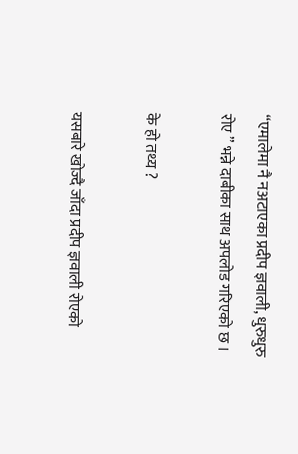“एमालेमा नै नअटाएका प्रदीप ज्ञवाली, धुरुधुरु रोए ” भन्ने दाबीका साथ अपलोड गरिएको छ ।

के हो तथ्य ?

यसबारे खोज्दै जाँदा प्रदीप ज्ञवाली रोएको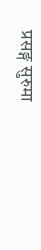प्रसङ्ग सुरुमा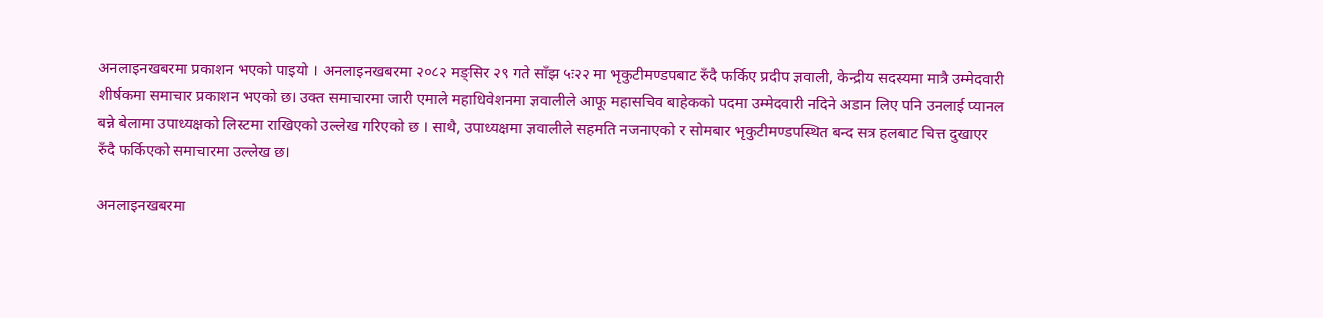अनलाइनखबरमा प्रकाशन भएको पाइयो । अनलाइनखबरमा २०८२ मङ्सिर २९ गते साँझ ५ः२२ मा भृकुटीमण्डपबाट रुँदै फर्किए प्रदीप ज्ञवाली, केन्द्रीय सदस्यमा मात्रै उम्मेदवारी शीर्षकमा समाचार प्रकाशन भएको छ। उक्त समाचारमा जारी एमाले महाधिवेशनमा ज्ञवालीले आफू महासचिव बाहेकको पदमा उम्मेदवारी नदिने अडान लिए पनि उनलाई प्यानल बन्ने बेलामा उपाध्यक्षको लिस्टमा राखिएको उल्लेख गरिएको छ । साथै, उपाध्यक्षमा ज्ञवालीले सहमति नजनाएको र सोमबार भृकुटीमण्डपस्थित बन्द सत्र हलबाट चित्त दुखाएर रुँदै फर्किएको समाचारमा उल्लेख छ।

अनलाइनखबरमा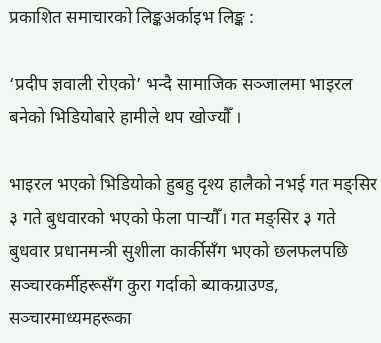प्रकाशित समाचारको लिङ्कअर्काइभ लिङ्क :

‘प्रदीप ज्ञवाली रोएको’ भन्दै सामाजिक सञ्जालमा भाइरल बनेको भिडियोबारे हामीले थप खोज्यौँ ।

भाइरल भएको भिडियोको हुबहु दृश्य हालैको नभई गत मङ्सिर ३ गते बुधवारको भएको फेला पार्‍यौँ। गत मङ्सिर ३ गते बुधवार प्रधानमन्त्री सुशीला कार्कीसँग भएको छलफलपछि सञ्चारकर्मीहरूसँग कुरा गर्दाको ब्याकग्राउण्ड, सञ्चारमाध्यमहरूका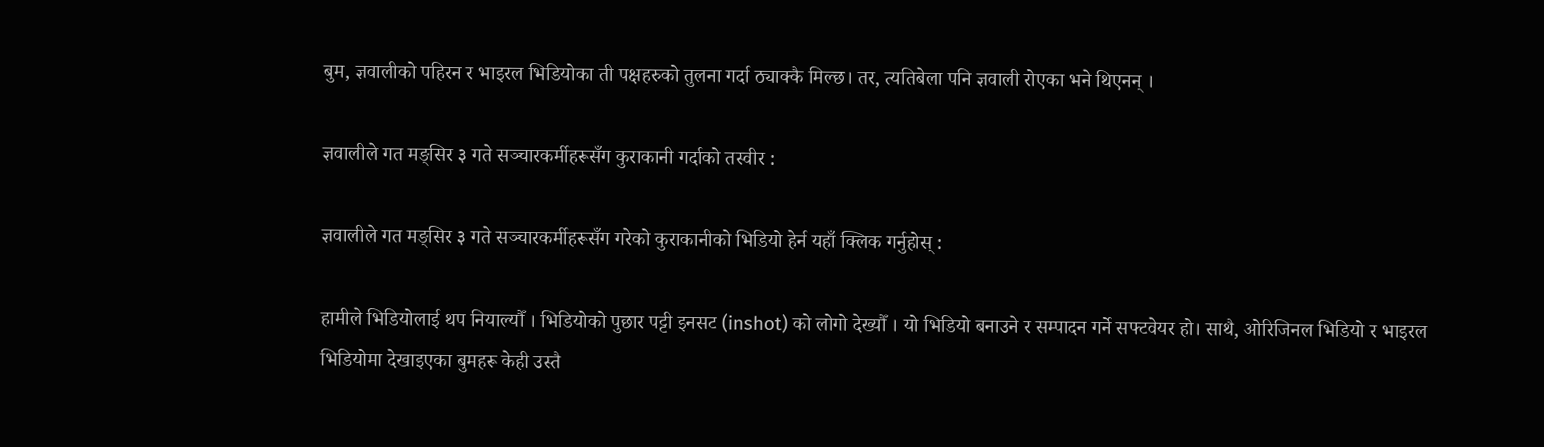बुम, ज्ञवालीको पहिरन र भाइरल भिडियोका ती पक्षहरुको तुलना गर्दा ठ्याक्कै मिल्छ। तर, त्यतिबेला पनि ज्ञवाली रोएका भने थिएनन् ।

ज्ञवालीले गत मङ्सिर ३ गते सञ्चारकर्मीहरूसँग कुराकानी गर्दाको तस्वीर :

ज्ञवालीले गत मङ्सिर ३ गते सञ्चारकर्मीहरूसँग गरेको कुराकानीको भिडियो हेर्न यहाँ क्लिक गर्नुहोस् :

हामीले भिडियोलाई थप नियाल्यौँ । भिडियोको पुछार पट्टी इनसट (inshot) को लोगो देख्यौँ । यो भिडियो बनाउने र सम्पादन गर्ने सफ्टवेयर हो। साथै, ओरिजिनल भिडियो र भाइरल भिडियोमा देखाइएका बुमहरू केही उस्तै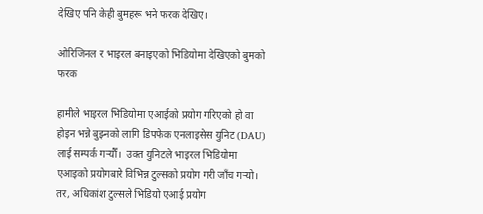देखिए पनि केही बुमहरू भने फरक देखिए।

ओरिजिनल र भाइरल बनाइएको भिडियोमा देखिएको बुमको फरक

हामीले भाइरल भिडियोमा एआईको प्रयोग गरिएको हो वा होइन भन्ने बुझ्नको लागि डिपफेक एनलाइसेस युनिट (DAU) लाई सम्पर्क गर्‍यौँ।  उक्त युनिटले भाइरल भिडियोमा एआइको प्रयोगबारे विभिन्न टुल्सको प्रयोग गरी जाँच गर्‍यो। तर, अधिकांश टुल्सले भिडियो एआई प्रयोग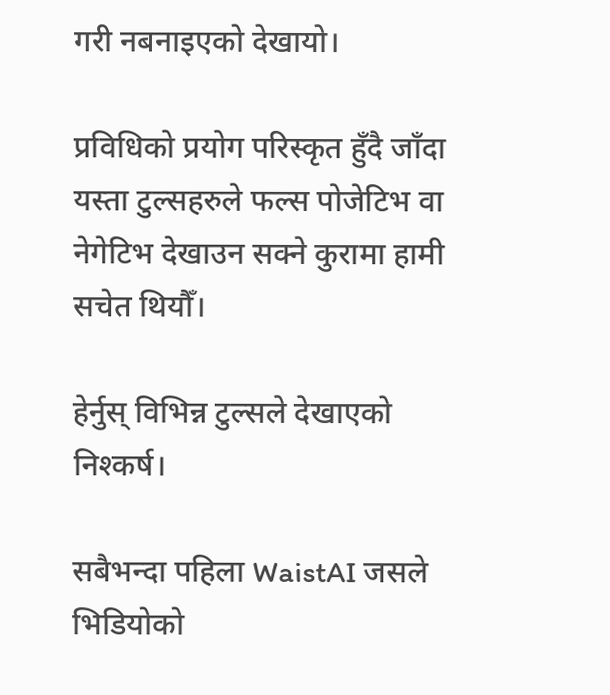गरी नबनाइएको देखायो।

प्रविधिको प्रयोग परिस्कृत हुँदै जाँदा यस्ता टुल्सहरुले फल्स पोजेटिभ वा नेगेटिभ देखाउन सक्ने कुरामा हामी सचेत थियौँ।

हेर्नुस् विभिन्न टुल्सले देखाएको निश्कर्ष।

सबैभन्दा पहिला WaistAI जसले भिडियोको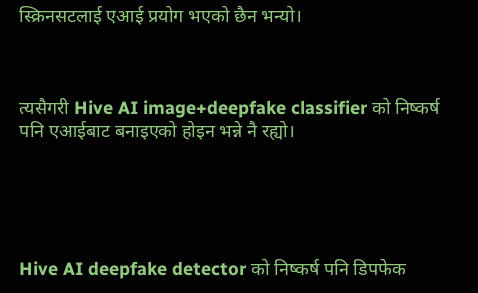स्क्रिनसटलाई एआई प्रयोग भएको छैन भन्यो।



त्यसैगरी Hive AI image+deepfake classifier को निष्कर्ष पनि एआईबाट बनाइएको होइन भन्ने नै रह्यो।





Hive AI deepfake detector को निष्कर्ष पनि डिपफेक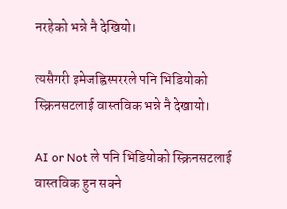नरहेको भन्ने नै देखियो।

त्यसैगरी इमेजह्विस्पररले पनि भिडियोको स्क्रिनसटलाई वास्तविक भन्ने नै देखायो।

AI or Not ले पनि भिडियोको स्क्रिनसटलाई वास्तविक हुन सक्ने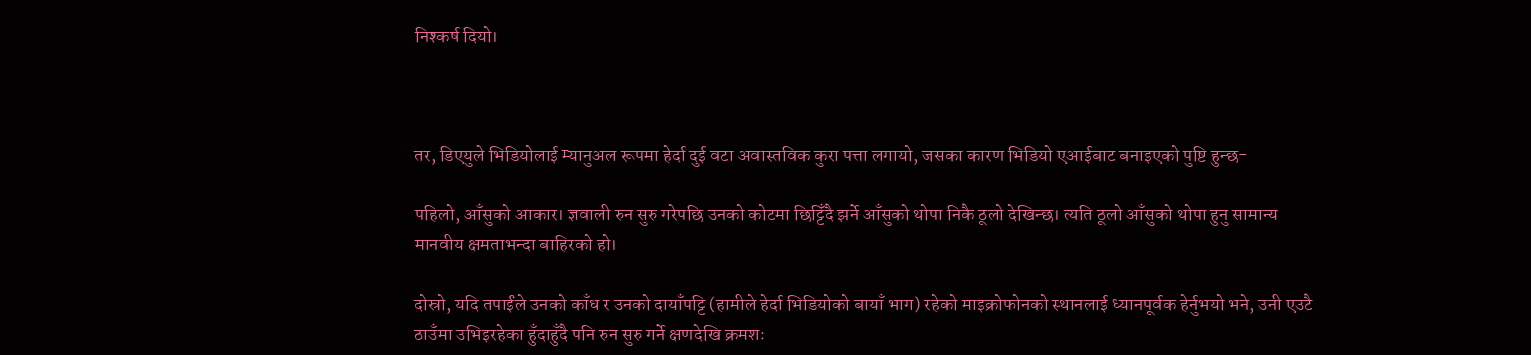निश्कर्ष दियो।



तर, डिएयुले भिडियोलाई म्यानुअल रूपमा हेर्दा दुई वटा अवास्तविक कुरा पत्ता लगायो, जसका कारण भिडियो एआईबाट बनाइएको पुष्टि हुन्छ-

पहिलो, आँसुको आकार। ज्ञवाली रुन सुरु गरेपछि उनको कोटमा छिट्टिँदै झर्ने आँसुको थोपा निकै ठूलो देखिन्छ। त्यति ठूलो आँसुको थोपा हुनु सामान्य मानवीय क्षमताभन्दा बाहिरको हो।

दोस्रो, यदि तपाईंले उनको काँध र उनको दायाँपट्टि (हामीले हेर्दा भिडियोको बायाँ भाग) रहेको माइक्रोफोनको स्थानलाई ध्यानपूर्वक हेर्नुभयो भने, उनी एउटै ठाउँमा उभिइरहेका हुँदाहुँदै पनि रुन सुरु गर्ने क्षणदेखि क्रमशः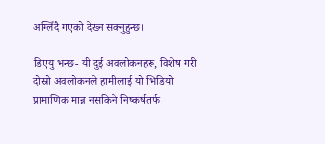अग्लिँदै गएको देख्न सक्नुहुन्छ।

डिएयु भन्छ- यी दुई अवलोकनहरू, विशेष गरी दोस्रो अवलोकनले हामीलाई यो भिडियो प्रामाणिक मान्न नसकिने निष्कर्षतर्फ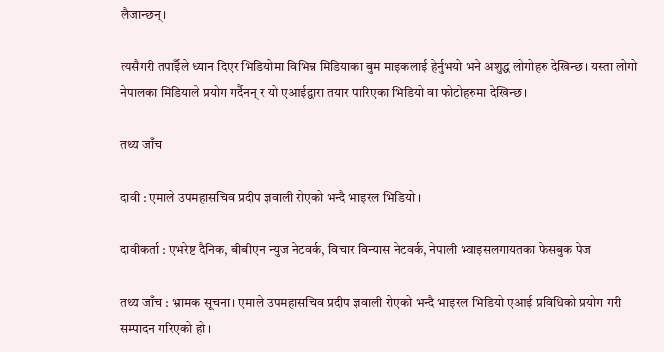लैजान्छन्।

त्यसैगरी तपाईँले ध्यान दिएर भिडियोमा विभिन्न मिडियाका बुम माइकलाई हेर्नुभयो भने अशुद्ध लोगोहरु देखिन्छ। यस्ता लोगो नेपालका मिडियाले प्रयोग गर्दैनन् र यो एआईद्वारा तयार पारिएका भिडियो वा फोटोहरुमा देखिन्छ।

तथ्य जाँच

दावी : एमाले उपमहासचिव प्रदीप ज्ञवाली रोएको भन्दै भाइरल भिडियो ।

दावीकर्ता : एभरेष्ट दैनिक, बीबीएन न्युज नेटवर्क, विचार विन्यास नेटवर्क, नेपाली भ्वाइसलगायतका फेसबुक पेज

तथ्य जाँच : भ्रामक सूचना। एमाले उपमहासचिव प्रदीप ज्ञवाली रोएको भन्दै भाइरल भिडियो एआई प्रविधिको प्रयोग गरी सम्पादन गरिएको हो ।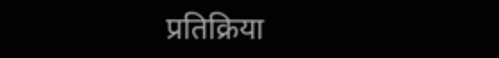प्रतिक्रिया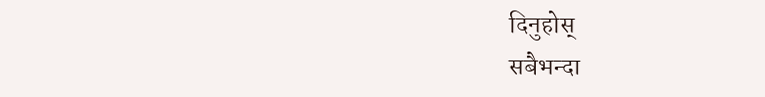दिनुहोस्
सबैभन्दा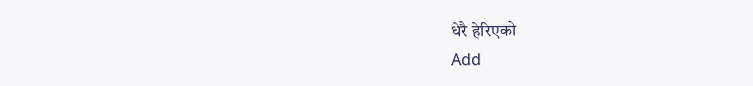धेरै हेरिएको
Add